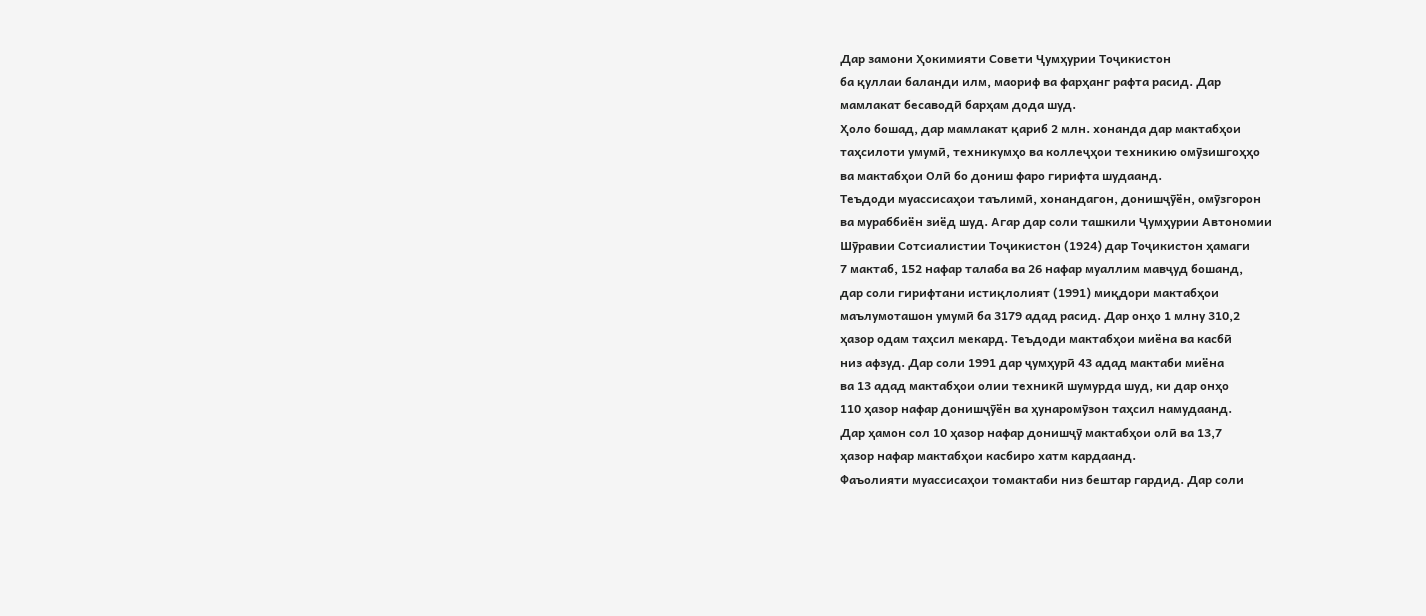Дар замони Ҳокимияти Совети Ҷумҳурии Тоҷикистон
ба қуллаи баланди илм, маориф ва фарҳанг рафта расид. Дар
мамлакат бесаводӣ барҳам дода шуд.
Ҳоло бошад, дар мамлакат қариб 2 млн. хонанда дар мактабҳои
таҳсилоти умумӣ, техникумҳо ва коллеҷҳои техникию омӯзишгоҳҳо
ва мактабҳои Олӣ бо дониш фаро гирифта шудаанд.
Теъдоди муассисаҳои таълимӣ, хонандагон, донишҷӯён, омӯзгорон
ва мураббиён зиёд шуд. Агар дар соли ташкили Ҷумҳурии Автономии
Шӯравии Сотсиалистии Тоҷикистон (1924) дар Тоҷикистон ҳамаги
7 мактаб, 152 нафар талаба ва 26 нафар муаллим мавҷуд бошанд,
дар соли гирифтани истиқлолият (1991) миқдори мактабҳои
маълумоташон умумӣ ба 3179 адад расид. Дар онҳо 1 млну 310,2
ҳазор одам таҳсил мекард. Теъдоди мактабҳои миёна ва касбӣ
низ афзуд. Дар соли 1991 дар ҷумҳурӣ 43 адад мактаби миёна
ва 13 адад мактабҳои олии техникӣ шумурда шуд, ки дар онҳо
110 ҳазор нафар донишҷӯён ва ҳунаромӯзон таҳсил намудаанд.
Дар ҳамон сол 10 ҳазор нафар донишҷӯ мактабҳои олӣ ва 13,7
ҳазор нафар мактабҳои касбиро хатм кардаанд.
Фаъолияти муассисаҳои томактаби низ бештар гардид. Дар соли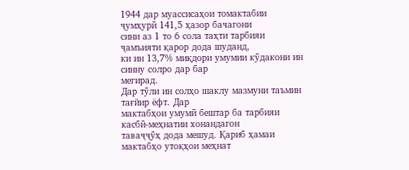1944 дар муассисаҳои томактабии ҷумҳурӣ 141,5 ҳазор бачагони
сини аз 1 то 6 сола таҳти тарбияи ҷамъияти қарор дода шуданд,
ки ин 13,7% миқдори умумии кӯдакони ин синну солро дар бар
мегирад.
Дар тӯли ин солҳо шаклу мазмуни таъмин тағйир ёфт. Дар
мактабҳои умумӣ бештар ба тарбияи касбӣ-меҳнатии хонандагон
таваҷҷӯҳ дода мешуд. Қариб ҳамаи мактабҳо утоқҳои меҳнат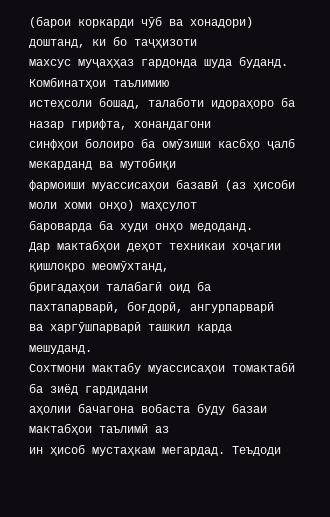(барои коркарди чӯб ва хонадори) доштанд, ки бо таҷҳизоти
махсус муҷаҳҳаз гардонда шуда буданд. Комбинатҳои таълимию
истеҳсоли бошад, талаботи идораҳоро ба назар гирифта, хонандагони
синфҳои болоиро ба омӯзиши касбҳо ҷалб мекарданд ва мутобиқи
фармоиши муассисаҳои базавӣ (аз ҳисоби моли хоми онҳо) маҳсулот
бароварда ба худи онҳо медоданд.
Дар мактабҳои деҳот техникаи хоҷагии қишлоқро меомӯхтанд,
бригадаҳои талабагӣ оид ба пахтапарварӣ, боғдорӣ, ангурпарварӣ
ва харгӯшпарварӣ ташкил карда мешуданд.
Сохтмони мактабу муассисаҳои томактабӣ ба зиёд гардидани
аҳолии бачагона вобаста буду базаи мактабҳои таълимӣ аз
ин ҳисоб мустаҳкам мегардад. Теъдоди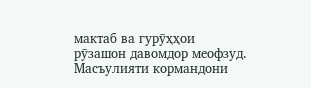мактаб ва гурӯҳҳои
рӯзашон давомдор меофзуд. Масъулияти кормандони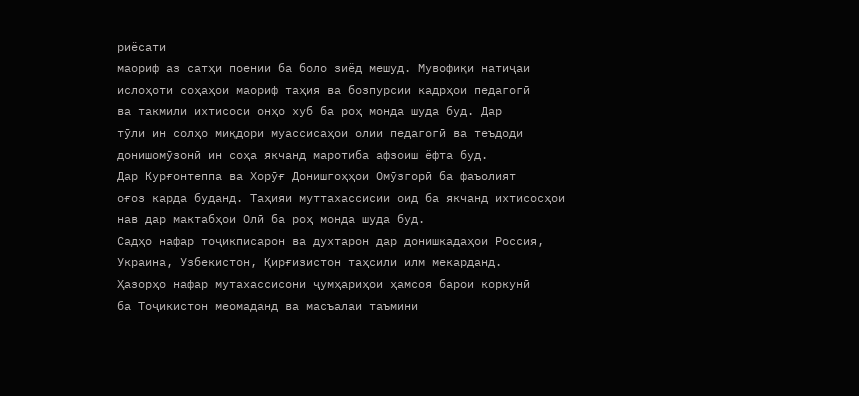риёсати
маориф аз сатҳи поении ба боло зиёд мешуд. Мувофиқи натиҷаи
ислоҳоти соҳаҳои маориф таҳия ва бозпурсии кадрҳои педагогӣ
ва такмили ихтисоси онҳо хуб ба роҳ монда шуда буд. Дар
тӯли ин солҳо миқдори муассисаҳои олии педагогӣ ва теъдоди
донишомӯзонӣ ин соҳа якчанд маротиба афзоиш ёфта буд.
Дар Курғонтеппа ва Хорӯғ Донишгоҳҳои Омӯзгорӣ ба фаъолият
оғоз карда буданд. Таҳияи муттахассисии оид ба якчанд ихтисосҳои
нав дар мактабҳои Олӣ ба роҳ монда шуда буд.
Садҳо нафар тоҷикписарон ва духтарон дар донишкадаҳои Россия,
Украина, Узбекистон, Қирғизистон таҳсили илм мекарданд.
Ҳазорҳо нафар мутахассисони ҷумҳариҳои ҳамсоя барои коркунӣ
ба Тоҷикистон меомаданд ва масъалаи таъмини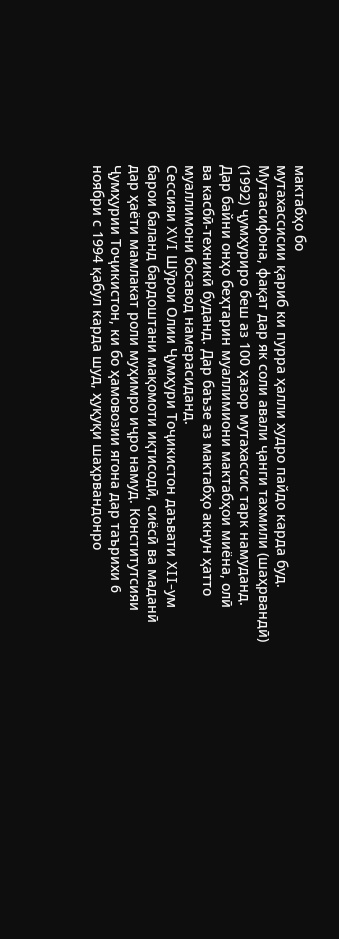мактабҳо бо
мутахассисии қариб ки пурра ҳалли худро пайдо карда буд.
Мутаасифона, фақат дар як соли авали ҷанги тахмили (шаҳрвандӣ)
(1992) ҷумҳуриро беш аз 100 ҳазор мутахассис тарк намуданд.
Дар байни онҳо беҳтарин муаллимиони мактабҳои миёна, олӣ
ва касбӣ-техникӣ буданд. Дар баъзе аз мактабҳо акнун ҳатто
муаллимони босавод намерасиданд.
Cессияи XVI Шӯрои Олии Ҷумҳури Тоҷикистон даъвати XII-ум
барои баланд бардоштани мақомоти иқтисодӣ, сиёсӣ ва маданӣ
дар ҳаёти мамлакат роли муҳимро иҷро намуд. Конститутсияи
Ҷумҳурии Тоҷикистон, ки бо ҳамовозии ягона дар таърихи 6
ноябри с 1994 қабул карда шуд, ҳуқуқи шаҳрвандонро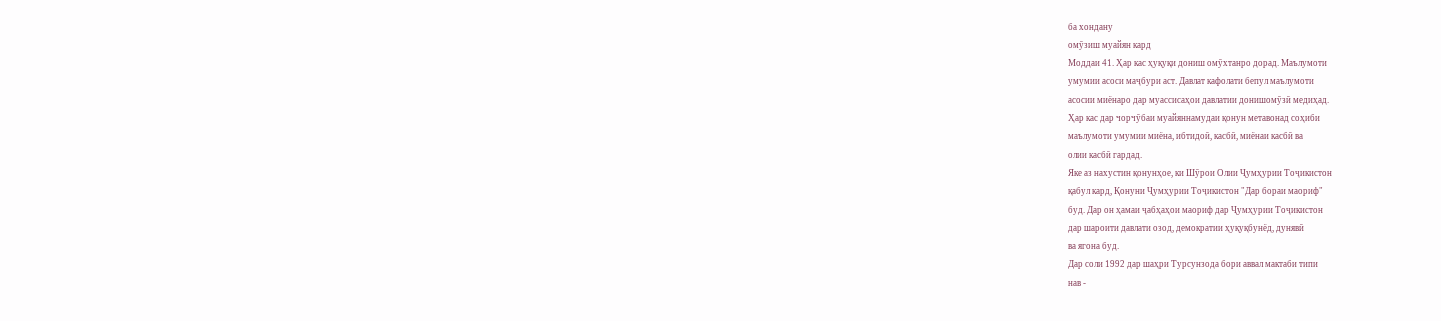ба хондану
омӯзиш муайян кард
Моддаи 41. Ҳар кас ҳуқуқи дониш омӯхтанро дорад. Маълумоти
умумии асоси маҷбури аст. Давлат кафолати бепул маълумоти
асосии миёнаро дар муассисаҳои давлатии донишомӯзӣ медиҳад.
Ҳар кас дар чорчӯбаи муайяннамудаи қонун метавонад соҳиби
маълумоти умумии миёна, ибтидоӣ, касбӣ, миёнаи касбӣ ва
олии касбӣ гардад.
Яке аз нахустин қонунҳое, ки Шӯрои Олии Ҷумҳурии Тоҷикистон
қабул кард, Қонуни Ҷумҳурии Тоҷикистон "Дар бораи маориф"
буд. Дар он ҳамаи ҷабҳаҳои маориф дар Ҷумҳурии Тоҷикистон
дар шароити давлати озод, демократии ҳуқуқбунёд, дунявӣ
ва ягона буд.
Дар соли 1992 дар шаҳри Турсунзода бори аввал мактаби типи
нав -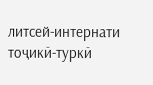литсей-интернати тоҷикӣ-туркӣ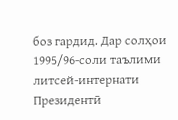боз гардид. Дар солҳои
1995/96-соли таълими литсей-интернати Президентӣ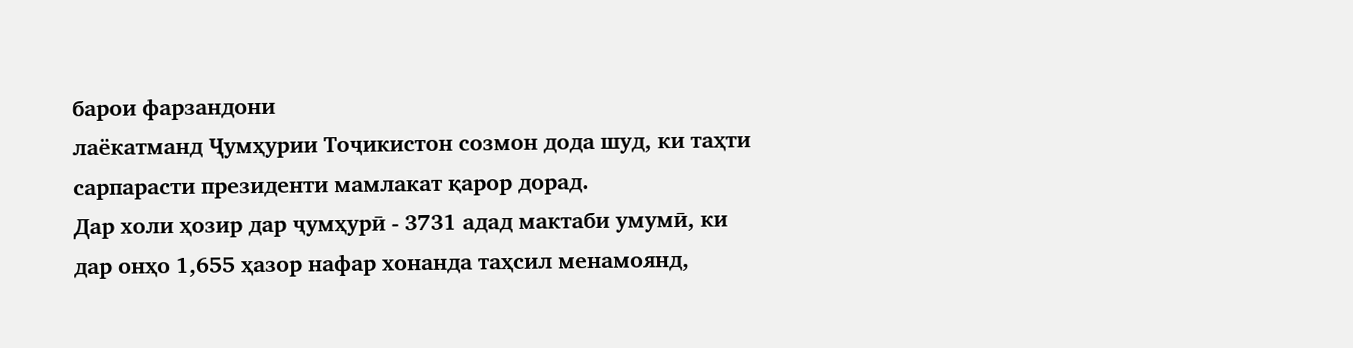барои фарзандони
лаёкатманд Ҷумҳурии Тоҷикистон созмон дода шуд, ки таҳти
сарпарасти президенти мамлакат қарор дорад.
Дар холи ҳозир дар ҷумҳурӣ - 3731 адад мактаби умумӣ, ки
дар онҳо 1,655 ҳазор нафар хонанда таҳсил менамоянд,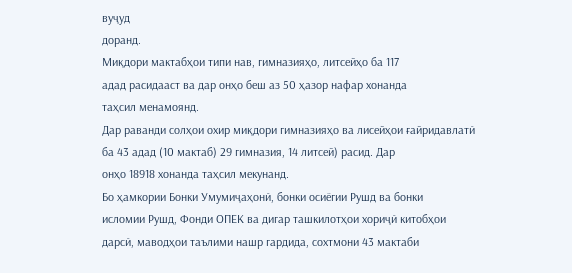вуҷуд
доранд.
Миқдори мактабҳои типи нав, гимназияҳо, литсейҳо ба 117
адад расидааст ва дар онҳо беш аз 50 ҳазор нафар хонанда
таҳсил менамоянд.
Дар раванди солҳои охир миқдори гимназияҳо ва лисейҳои ғайридавлатӣ
ба 43 адад (10 мактаб) 29 гимназия, 14 литсей) расид. Дар
онҳо 18918 хонанда таҳсил мекунанд.
Бо ҳамкории Бонки Умумиҷаҳонӣ, бонки осиёгии Рушд ва бонки
исломии Рушд, Фонди ОПЕК ва дигар ташкилотҳои хориҷӣ китобҳои
дарсӣ, маводҳои таълими нашр гардида, сохтмони 43 мактаби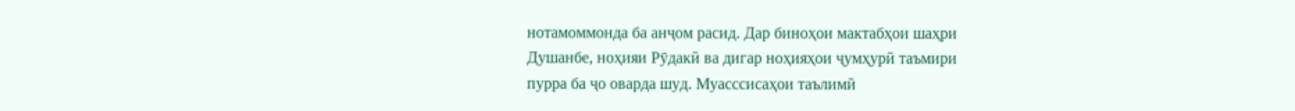нотамоммонда ба анҷом расид. Дар биноҳои мактабҳои шаҳри
Душанбе, ноҳияи Рӯдакӣ ва дигар ноҳияҳои ҷумҳурӣ таъмири
пурра ба ҷо оварда шуд. Муасссисаҳои таълимӣ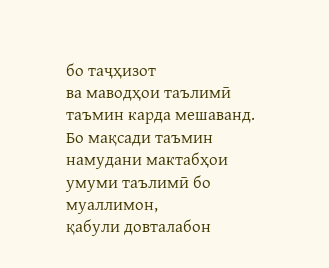бо таҷҳизот
ва маводҳои таълимӣ таъмин карда мешаванд.
Бо мақсади таъмин намудани мактабҳои умуми таълимӣ бо муаллимон,
қабули довталабон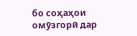бо соҳаҳои омӯзгорӣ дар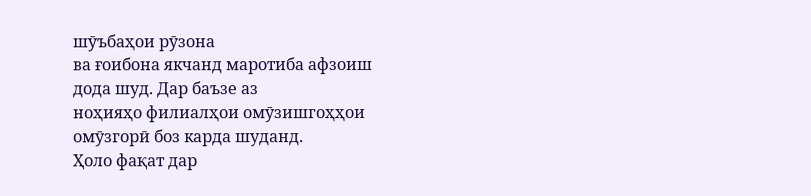шӯъбаҳои рӯзона
ва ғоибона якчанд маротиба афзоиш дода шуд. Дар баъзе аз
ноҳияҳо филиалҳои омӯзишгоҳҳои омӯзгорӣ боз карда шуданд.
Ҳоло фақат дар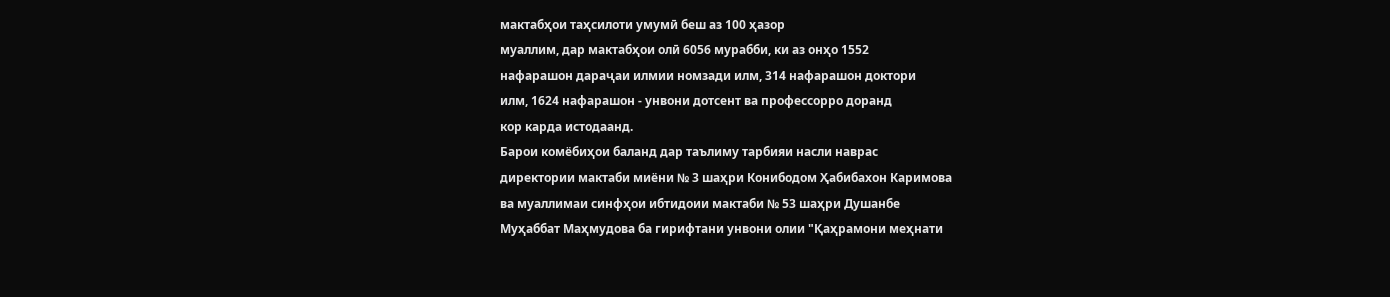мактабҳои таҳсилоти умумӣ беш аз 100 ҳазор
муаллим, дар мактабҳои олӣ 6056 мурабби, ки аз онҳо 1552
нафарашон дараҷаи илмии номзади илм, 314 нафарашон доктори
илм, 1624 нафарашон - унвони дотсент ва профессорро доранд
кор карда истодаанд.
Барои комёбиҳои баланд дар таълиму тарбияи насли наврас
директории мактаби миёни № 3 шаҳри Конибодом Ҳабибахон Каримова
ва муаллимаи синфҳои ибтидоии мактаби № 53 шаҳри Душанбе
Муҳаббат Маҳмудова ба гирифтани унвони олии "Қаҳрамони меҳнати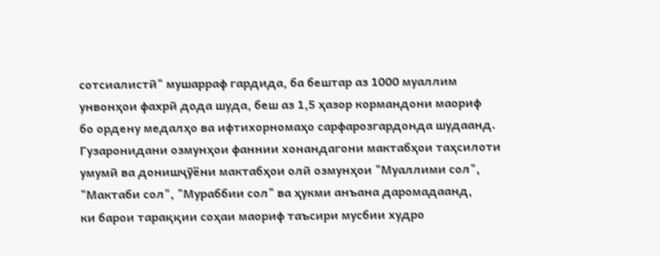сотсиалистӣ" мушарраф гардида, ба бештар аз 1000 муаллим
унвонҳои фахрӣ дода шуда, беш аз 1,5 ҳазор кормандони маориф
бо ордену медалҳо ва ифтихорномаҳо сарфарозгардонда шудаанд.
Гузаронидани озмунҳои фаннии хонандагони мактабҳои таҳсилоти
умумӣ ва донишҷӯёни мактабҳои олӣ озмунҳои "Муаллими сол",
"Мактаби сол", "Мураббии сол" ва ҳукми анъана даромадаанд,
ки барои тараққии соҳаи маориф таъсири мусбии худро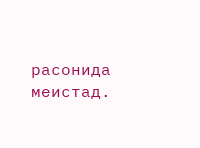расонида
меистад.